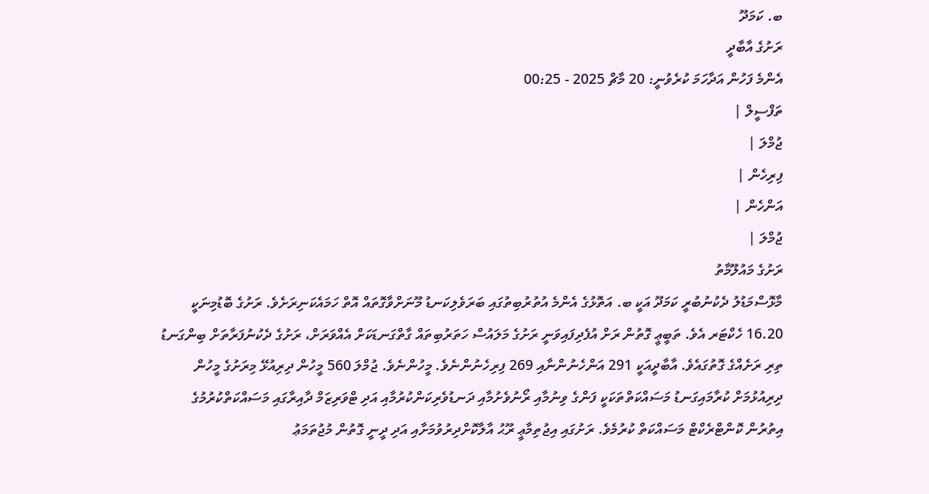ބ. ކަމަދޫ
ރަށުގެ އާބާދީ
އެންމެ ފަހުން އަދާހަމަ ކުރެވުނީ: 20 މާޗް 2025 - 00:25
ތަފްސީލް |
ޖުމްލަ |
ފިރިހެން |
އަންހެން |
ޖުމްލަ |
ރަށުގެ މައުލޫމާތު
މާޅޮސްމަޑުލު ދެކުނުބުރީ ކަމަދޫ އަކީ ބ. އަތޮޅުގެ އެންމެ އުތުރުބިތުގައި ބަރަވެލިކަނޑު މޫނަށްވާގޮތައް އޮތް ހަމައެކަނިރަށެވެ. ރަށުގެ ބޮޑުމިނަކީ 16.20 ހެކްޓަރ އެވެ. ތަބީޢީ ގޮތުން ރަށް އުފެދިފައިވަނީ ރަށުގެ މަލައުސް ހަތަރުބިތައް ގާތްގަނޑަކަށް އެއްވަރަށް، ރަށުގެ ދެކުނުފަރާތަށް ބިންގަނޑު ތިރި ރަށެއްގެ ގޮތުގައެވެ. އާބާދީއަކީ 291 އަންހެނުންނާއި 269 ފިރިހެނުންނެވެ. މީހުންނެވެ. ޖުމްލަ 560 މީހުން ދިރިއުޅޭ މިރަށުގެ މީހުން ދިރިއުޅުމަށް ކުރާމައިގަނޑު މަސައްކަތްތަކަކީ ފަންގެ ވިނުމާއި ރޯނުވެށުމާއި ދަނޑުވެރިކަންކުރުމާއި އަދި ޓްވަރިޒަމް ދާއިރާގައި މަސައްކަތްކުރުމުގެ އިތުރުން ކޮންޓްރެކްޓް މަސައްކަތް ކުރުމެވެ. ރަށުގައި އިޖުތިމާޢީ ރޫޙު އާލާކޮށްދިރުވުމަށާއި އަދި ދީނީ ގޮތުން މުޖުތަމަޢު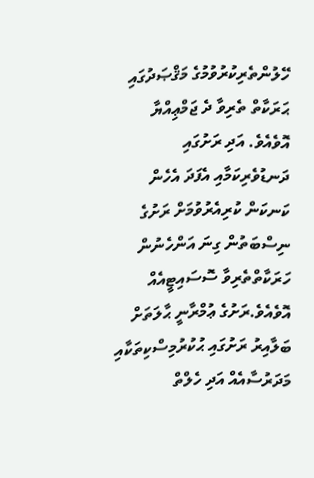ހޭލުންތެރިކުރުވުމުގެ މަޤްޞަދުގައި ޙަރަކާތް ތެރިވާ ދެ ޖަމްޢިއްޔާ އޮވެއެވެ. އަދި ރަށުގައި ދަނޑުވެރިކަމާއި އެފަދަ އެހެން ކަނކަން ކުރިއެރުވުމަށް ރަށުގެ ނިސްބަތުން ގިނަ އަންހެނުން ހަރަކާތްތެރިވާ ސޮސައިޓީއެއް އޮވެއެވެ.ރަށުގެ ޢުމްރާނީ ޙާލަތަށް ބަލާއިރު ރަށުގައި ޙުކުރުމިސްކިތަކާއި މަދަރުސާއެއް އަދި ހެލްތް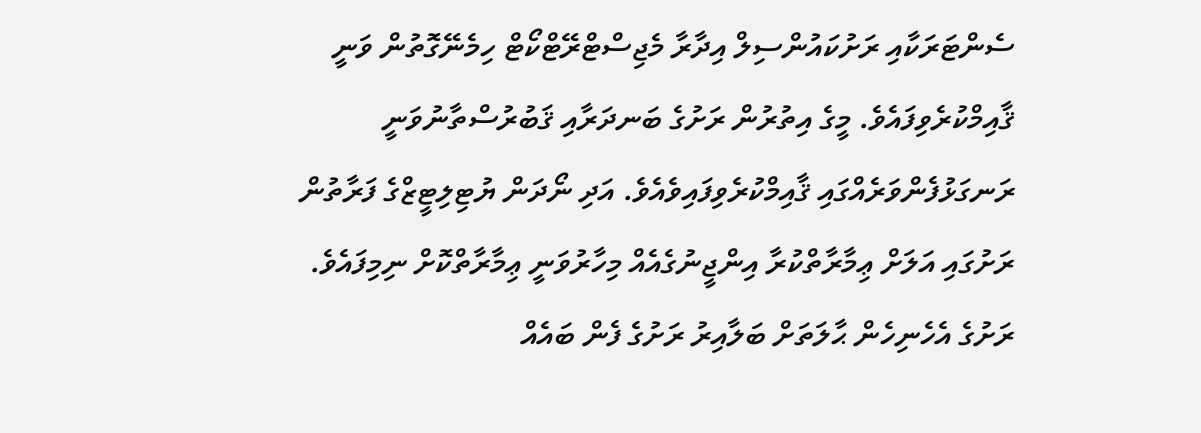ސެންޓަރަކާއި ރަށުކައުންސިލް އިދާރާ މެޖިސްޓްރޭޓްކޯޓް ހިމެނޭގޮތުން ވަނީ ޤާއިމްކުރެވިފައެވެ. މީގެ އިތުރުން ރަށުގެ ބަނދަރާއި ޤަބުރުސްތާނުވަނީ ރަނގަޅުފެންވަރެއްގައި ޤާއިމްކުރެވިފައިވެއެވެ. އަދި ނޯދަން ޔުޓިލިޓީޒްގެ ފަރާތުން ރަށުގައި އަލަށް ޢިމާރާތްކުރާ އިންޖީނުގެއެއް މިހާރުވަނީ ޢިމާރާތްކޮށް ނިމިފައެވެ. ރަށުގެ އެހެނިހެން ޙާލަތަށް ބަލާއިރު ރަށުގެ ފެން ބައެއް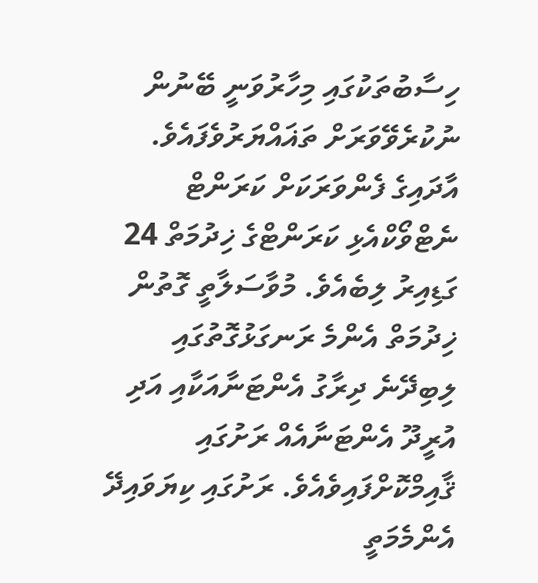ހިސާބުތަކުގައި މިހާރުވަނީ ބޭނުން ނުކުރެވޭވަރަށް ތަޣައްޔަރުވެފައެވެ. އާދައިގެ ފެންވަރަކަށް ކަރަންޓް ނެޓްވޯކްއެޅި ކަރަންޓްގެ ޚިދުމަތް 24 ގަޑިއިރު ލިބެއެވެ. މުވާސަލާތީ ގޮތުން ޚިދުމަތް އެންމެ ރަނގަޅުގޮތުގައި ލިބިދޭނެ ދިރާގު އެންޓަނާއަކާއި އަދި އުރީދޫ އެންޓަނާއެއް ރަށުގައި ޤާއިމްކޮށްފައިވެއެވެ. ރަށުގައި ކިޔަވައިދޭ އެންމެމަތީ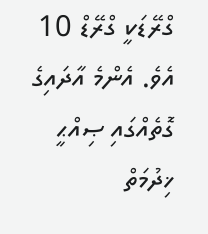ގްރޭޑަކީ ގްރޭޑް 10 އެވެ. އެންމެ އާދައިގެ ގޮތެއްގައި ޞިއްޙީ ޚިދުމަތް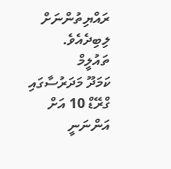ރައްޔިތުންނަށް ލިބިދެއެވެ.
ތައުލީމް
ކަމަދޫ މަދަރުސާގައި ގްރޭޑް 10 އަށް އަންނަނީ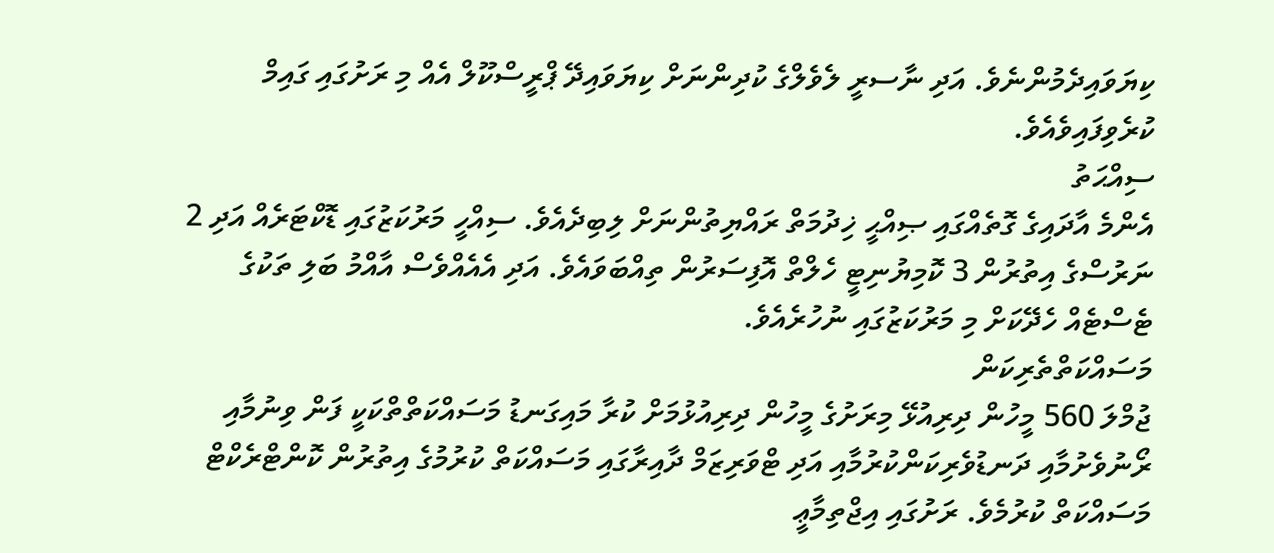ކިޔަވައިދެމުންނެވެ. އަދި ނާސރީ ލެވެލްގެ ކުދިންނަށް ކިޔަވައިދޭ ޕްރީސްކޫލް އެއް މި ރަށުގައި ގައިމް ކުރެވިފައިވެއެވެ.
ސިއްޙަތު
އެންމެ އާދައިގެ ގޮތެއްގައި ޞިއްޙީ ޚިދުމަތް ރައްޔިތުންނަށް ލިބިދެއެވެ. ސިއްހީ މަރުކަޒުގައި ޑޮކްޓަރެއް އަދި 2 ނަރުސްގެ އިތުރުން 3 ކޮމިޔުނިޓީ ހެލްތް އޮފިސަރުން ތިއްބަވައެވެ. އަދި އެއެއްވެސް އާއްމު ބަލި ތަކުގެ ޓެސްޓެއް ހެދޭކަށް މި މަރުކަޒުގައި ނުހުރެއެވެ.
މަސައްކަތްތެރިކަން
ޖުމްލަ 560 މީހުން ދިރިއުޅޭ މިރަށުގެ މީހުން ދިރިއުޅުމަށް ކުރާ މައިގަނޑު މަސައްކަތްތްކަކީ ފަން ވިނުމާއި ރޯނުވެށުމާއި ދަނޑުވެރިކަންކުރުމާއި އަދި ޓްވަރިޒަމް ދާއިރާގައި މަސައްކަތް ކުރުމުގެ އިތުރުން ކޮންޓްރެކްޓް މަސައްކަތް ކުރުމެވެ. ރަށުގައި އިޖްތިމާޢީ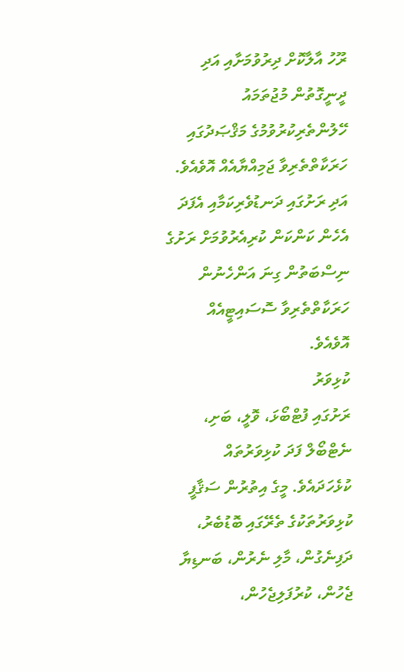ރޫހު އާލާކޮށް ދިރުވުމަށާއި އަދި ދީނީގޮތުން މުޖުތަމައު ހޭލުންތެރިކުރުވުމުގެ މަޤްޞަދުގައި ހަރަކާތްތެރިވާ ޖަމިއްޔާއެއް އޮވެއެވެ. އަދި ރަށުގައި ދަނޑުވެރިކަމާއި އެފަދަ އެހެން ކަންކަން ކުރިއެރުވުމަށް ރަށުގެ ނިސްބަތުން ގިނަ އަންހެނުން ހަރަކާތްތެރިވާ ސޮސައިޓީއެއް އޮވެއެވެ.
ކުޅިވަރު
ރަށުގައި ފުޓްބޯޅަ، ވޮލީ، ބަށި، ނެޓްބޯލް ފަދަ ކުޅިވަރުތައް ކުޅެހަދައެވެ. މީގެ އިތުރުން ސަޤާފީ ކުޅިވަރުތަކުގެ ތެރޭގައި ބޮޑުބެރު، ދަފިނެގުން، މާލި ނެރުން، ބަނޑިޔާ ޖެހުން، ކުރުފަލިޖެހުން،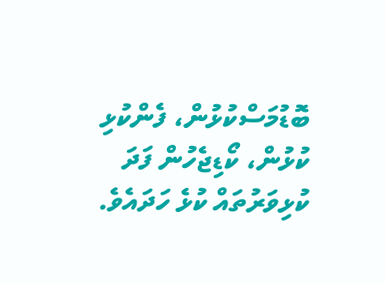ބޮޑުމަސްކުޅުން، ފެންކުޅި ކުޅުން، ކޯޑިޖެހުން ފަދަ ކުޅިވަރުތައް ކުޅެ ހަދައެވެ.